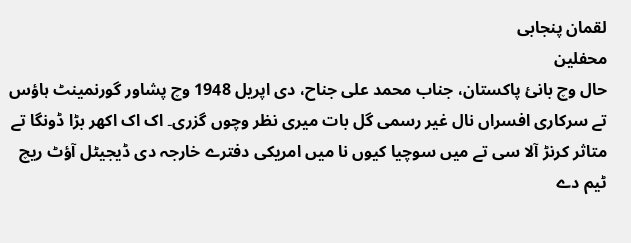لقمان پنجابی
محفلین
حال وچ بانئ پاکستان، جناب محمد علی جناح، دی اپریل 1948 وچ پشاور گورنمینٹ ہاؤس تے سرکاری افسراں نال غیر رسمی گل بات میری نظر وچوں گزری۔ اک اک اکھر بڑا ڈونگا تے متاثر کرنڑ آلا سی تے میں سوچیا کیوں نا میں امریکی دفترے خارجہ دی ڈیجیٹل آؤٹ ریچ ٹیم دے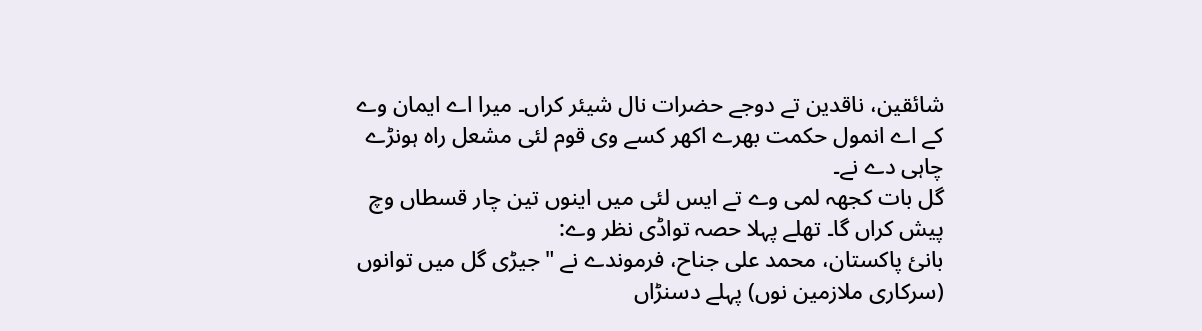شائقین، ناقدین تے دوجے حضرات نال شیئر کراں۔ میرا اے ایمان وے کے اے انمول حکمت بھرے اکھر کسے وی قوم لئی مشعل راہ ہونڑے چاہی دے نے۔
گل بات کجھہ لمی وے تے ایس لئی میں اینوں تین چار قسطاں وچ پیش کراں گا۔ تھلے پہلا حصہ تواڈی نظر وے:
بانئ پاکستان، محمد علی جناح، فرموندے نے "جیڑی گل میں توانوں (سرکاری ملازمین نوں) پہلے دسنڑاں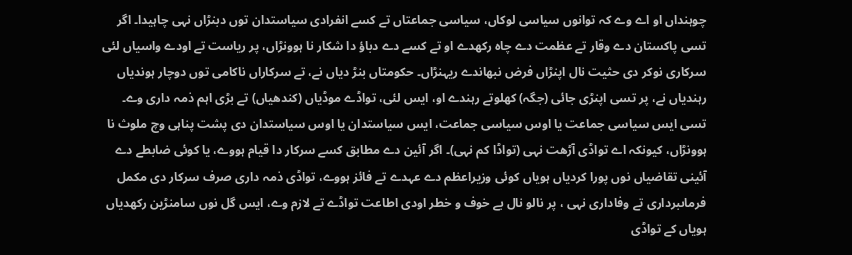چوہنداں او اے وے کہ توانوں سیاسی لوکاں، سیاسی جماعتاں تے کسے انفرادی سیاستدان توں دبنڑاں نہی چاہیدا۔ اگر تسی پاکستان دے وقار تے عظمت دے چاہ رکھدے او تے کسے دے دباؤ دا شکار نا ہوونڑاں، پر ریاست تے اودے واسیاں لئی سرکاری نوکر دی حثیت نال اپنڑاں فرض نبھاندے ریہنڑاں۔ حکومتاں بنڑ دیاں نے، تے سرکاراں ناکامی توں دوچار ہوندیاں رہندیاں نے، پر تسی اپنڑی جائی (جگہ) کھلوتے رہندے او، ایس لئی، تواڈے موڈیاں (کندھیاں) تے بڑی اہم ذمہ داری وے۔ تسی ایس سیاسی جماعت یا اوس سیاسی جماعت، ایس سیاستدان یا اوس سیاستدان دی پشت پناہی وچ ملوث نا ہوونڑاں، کیونکہ اے تواڈی آڑھت نہی (تواڈا کم نہی)۔ اگر آئین دے مطابق کسے سرکار دا قیام ہووے، یا کوئی ضابطے دے آئینی تقاضیاں نوں پورا کردیاں ہویاں کوئی وزیراعظم دے عہدے تے فائز ہووے، تواڈی ذمہ داری صرف سرکار دی مکمل فرماںبرداری تے وفاداری نہی ، پر نالو نال بے خوف و خطر اودی اطاعت تواڈے تے لازم وے، ایس گل نوں سامنڑين رکھدیاں ہویاں کے تواڈی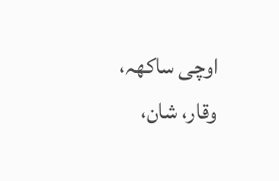اوچی ساکھہ، وقار، شان،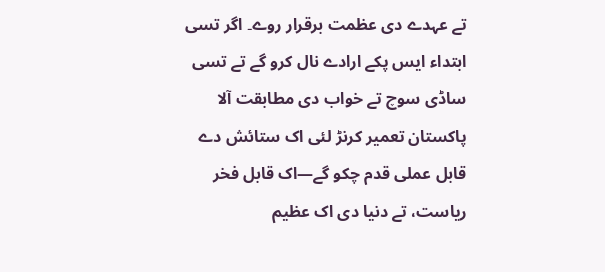تے عہدے دی عظمت برقرار روے۔ اگر تسی ابتداء ایس پکے ارادے نال کرو گے تے تسی ساڈی سوچ تے خواب دی مطابقت آلا پاکستان تعمیر کرنڑ لئی اک ستائش دے قابل عملی قدم چکو گے—اک قابل فخر ریاست، تے دنیا دی اک عظیم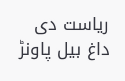ریاست دی داغ بیل پاونڑ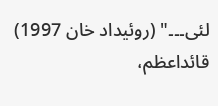لئی۔۔۔" (روئیداد خان 1997)
قائداعظم،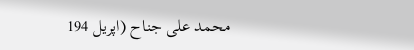محمد علی جناح (اپریل 194